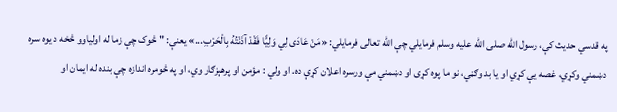په قدسي حدیث کې، رسول الله صلى الله عليه وسلم فرمایلي چې الله تعالی فرمایلي: «مَنْ عَادَى لِي وَلِيًّا فَقْدْ آذَنْتُهُ بِالْحَرْبِ...» یعنې: "څوک چې زما له اولیاوو څخه د یوه سره دښمني وکړي، غصه یې کړي او یا بد وګڼي، نو ما پوه کړی او دښمني مې ورسره اعلان کړې ده. او ولي : مؤمن او پرهېزګار وي، او په څومره اندازه چې بنده له ایمان او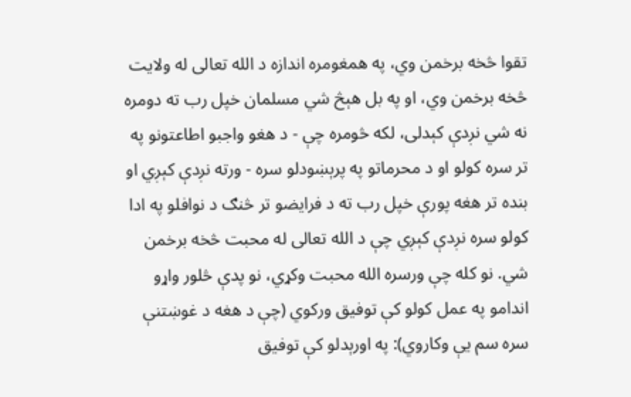تقوا څخه برخمن وي، په همغومره اندازه د الله تعالی له ولایت څخه برخمن وي، او په بل هېڅ شي مسلمان خپل رب ته دومره نه شي نږدې کېدلی، لکه څومره چې - د هغو واجبو اطاعتونو په تر سره کولو او د محرماتو په پرېښودلو سره - ورته نږدې کېږي او بنده تر هغه پورې خپل رب ته د فرایضو تر څنګ د نوافلو په ادا کولو سره نږدې کېږي چې د الله تعالی له محبت څخه برخمن شي. نو کله چې ورسره الله محبت وکړي، نو پدې څلور واړو اندامو په عمل کولو کې توفیق ورکوي (چې د هغه د غوښتنې سره سم یې وکاروي): په اورېدلو کې توفیق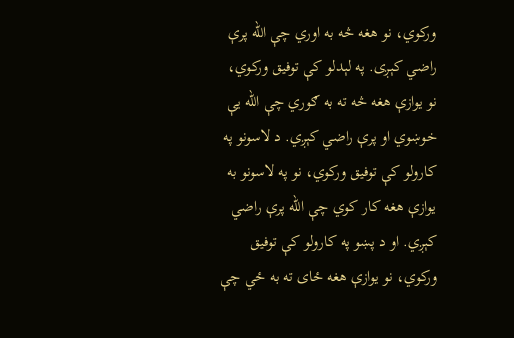ورکوي، نو هغه څه به اوري چې الله پرې راضي کېږی. په لېدلو کې توفیق ورکوي، نو یوازې هغه څه ته به ګوري چې الله یې خوښوي او پرې راضي کېږي. د لاسونو په کارولو کې توفیق ورکوي، نو په لاسونو به یوازې هغه کار کوي چې الله پرې راضي کېږي. او د پښو په کارولو کې توفیق ورکوي، نو یوازې هغه ځای ته به ځي چې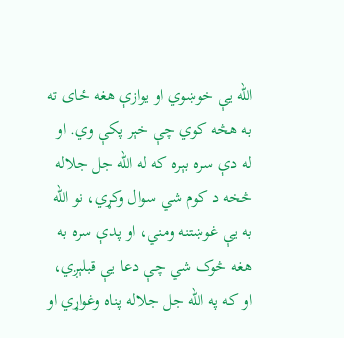الله یې خوښوي او یوازې هغه ځای ته به هڅه کوي چې خېر پکې وي. او له دې سره بېره که له الله جل جلاله څخه د کوم شي سوال وکړي، نو الله به یې غوښتنه ومني، او پدې سره به هغه څوک شي چې دعا یې قبلېږي، او که په الله جل جلاله پناه وغواړي او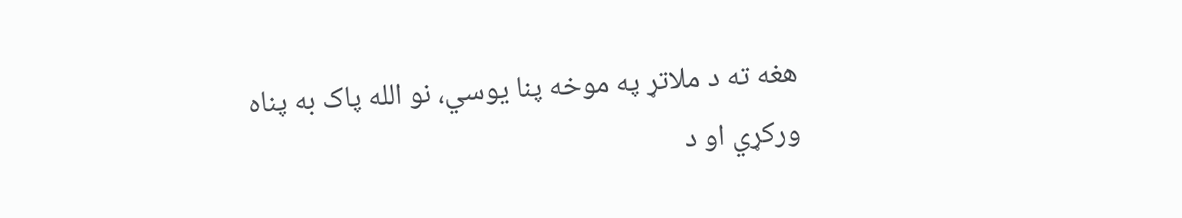هغه ته د ملاتړ په موخه پنا یوسي، نو الله پاک به پناه ورکړي او د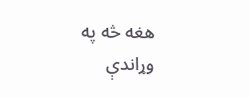هغه څه په وړاندې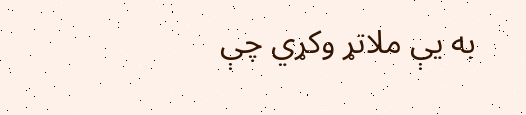به یې ملاتړ وکړي چې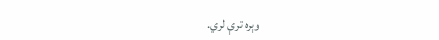وېره ترې لري.